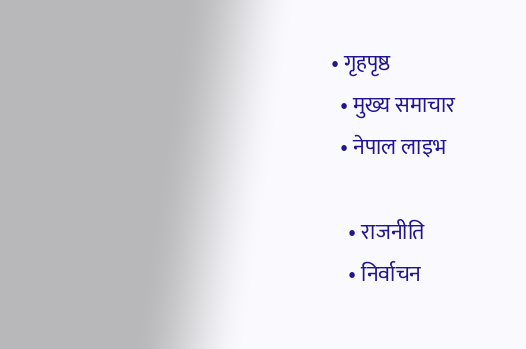• गृहपृष्ठ
  • मुख्य समाचार
  • नेपाल लाइभ

    • राजनीति
    • निर्वाचन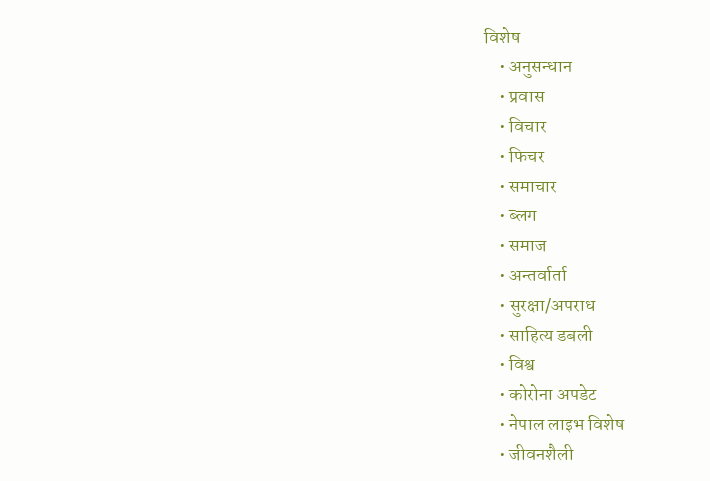विशेष
    • अनुसन्धान
    • प्रवास
    • विचार
    • फिचर
    • समाचार
    • ब्लग
    • समाज
    • अन्तर्वार्ता
    • सुरक्षा/अपराध
    • साहित्य डबली
    • विश्व
    • कोरोना अपडेट
    • नेपाल लाइभ विशेष
    • जीवनशैली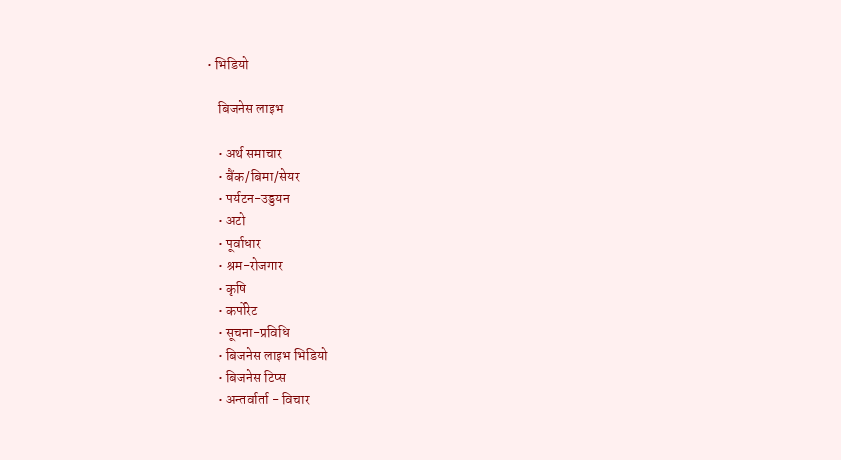• भिडियो

    बिजनेस लाइभ

    • अर्थ समाचार
    • बैंक/बिमा/सेयर
    • पर्यटन-उड्डयन
    • अटो
    • पूर्वाधार
    • श्रम-रोजगार
    • कृषि
    • कर्पोरेट
    • सूचना-प्रविधि
    • बिजनेस लाइभ भिडियो
    • बिजनेस टिप्स
    • अन्तर्वार्ता - विचार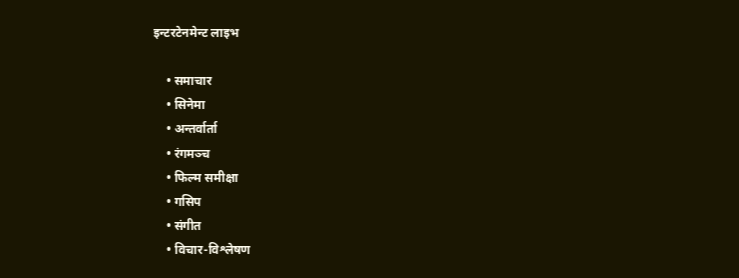इन्टरटेनमेन्ट लाइभ

    • समाचार
    • सिनेमा
    • अन्तर्वार्ता
    • रंगमञ्च
    • फिल्म समीक्षा
    • गसिप
    • संगीत
    • विचार-विश्लेषण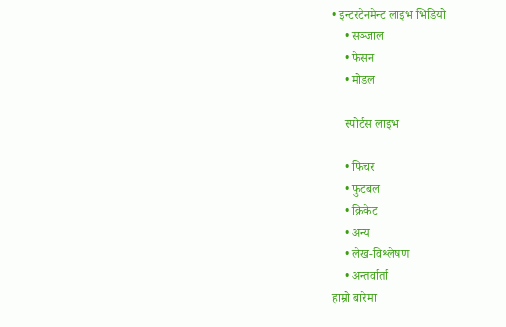• इन्टरटेनमेन्ट लाइभ भिडियो
    • सञ्जाल
    • फेसन
    • मोडल

    स्पोर्टस लाइभ

    • फिचर
    • फुटबल
    • क्रिकेट
    • अन्य
    • लेख-विश्लेषण
    • अन्तर्वार्ता
हाम्रो बारेमा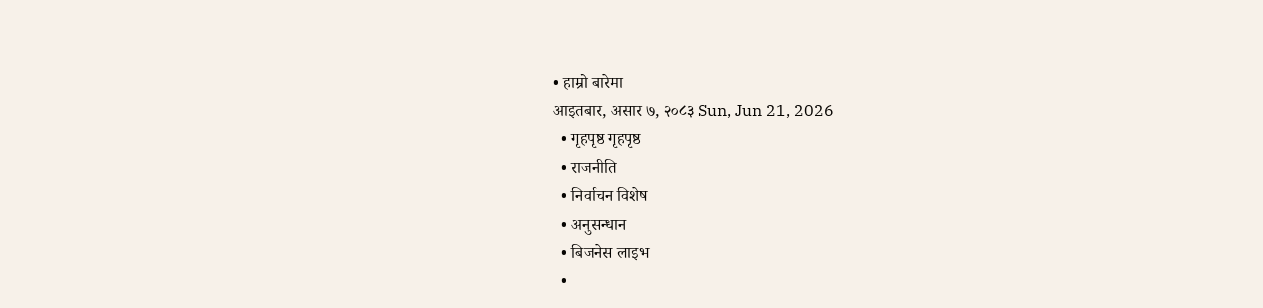• हाम्रो बारेमा
आइतबार, असार ७, २०८३ Sun, Jun 21, 2026
  • गृहपृष्ठ गृहपृष्ठ
  • राजनीति
  • निर्वाचन विशेष
  • अनुसन्धान
  • बिजनेस लाइभ
  •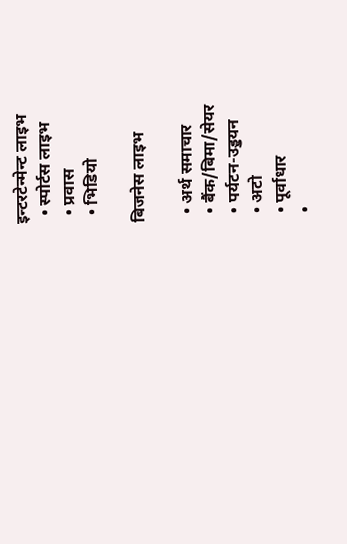इन्टरटेन्मेन्ट लाइभ
  • स्पोर्टस लाइभ
  • प्रवास
  • भिडियो

बिजनेस लाइभ

  • अर्थ समाचार
  • बैंक/बिमा/सेयर
  • पर्यटन-उड्डयन
  • अटो
  • पूर्वाधार
  •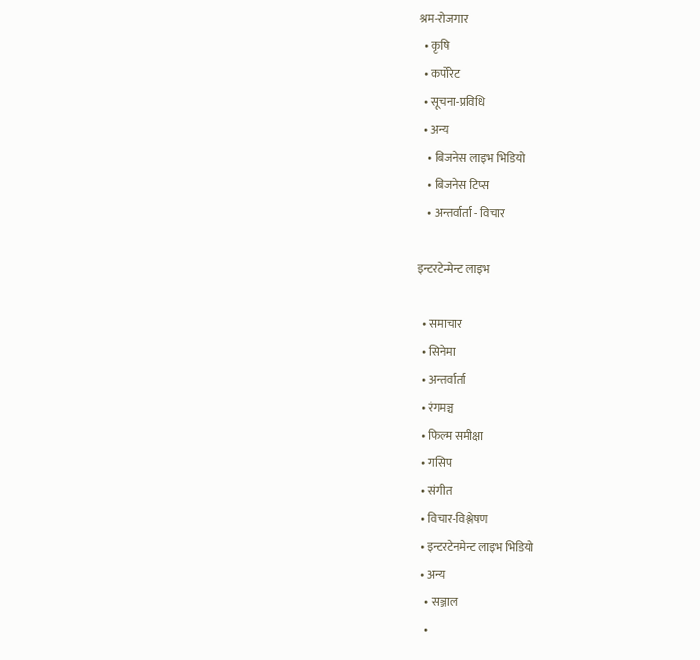श्रम-रोजगार
  • कृषि
  • कर्पोरेट
  • सूचना-प्रविधि
  • अन्य
    • बिजनेस लाइभ भिडियो
    • बिजनेस टिप्स
    • अन्तर्वार्ता - विचार

इन्टरटेन्मेन्ट लाइभ

  • समाचार
  • सिनेमा
  • अन्तर्वार्ता
  • रंगमञ्च
  • फिल्म समीक्षा
  • गसिप
  • संगीत
  • विचार-विश्लेषण
  • इन्टरटेनमेन्ट लाइभ भिडियो
  • अन्य
    • सञ्जाल
    •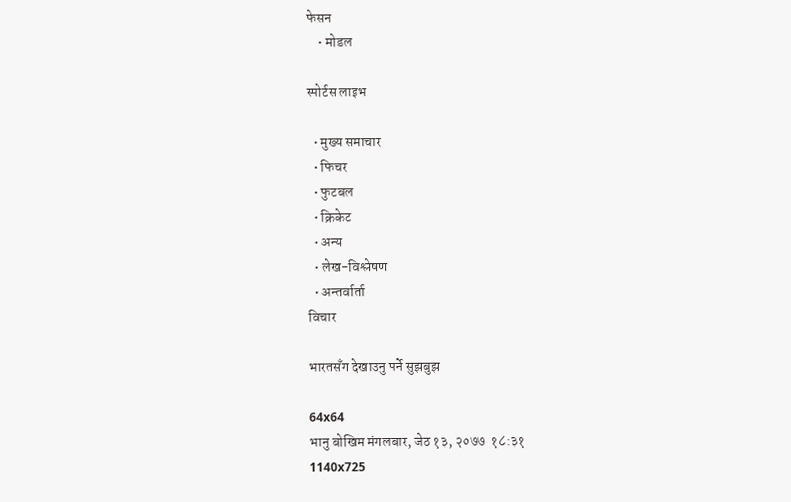फेसन
    • मोडल

स्पोर्टस लाइभ

  • मुख्य समाचार
  • फिचर
  • फुटबल
  • क्रिकेट
  • अन्य
  • लेख-विश्लेषण
  • अन्तर्वार्ता
विचार

भारतसँग देखाउनु पर्ने सुझबुझ

64x64
भानु बोखिम मंगलबार, जेठ १३, २०७७  १८:३१
1140x725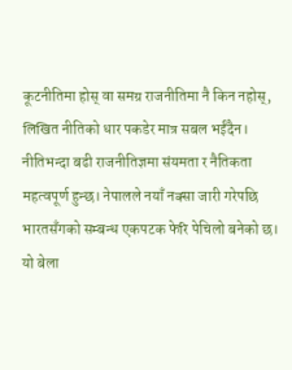कूटनीतिमा होस् वा समग्र राजनीतिमा नै किन नहोस्, लिखित नीतिको धार पकडेर मात्र सबल भईंदैन। नीतिभन्दा बढी राजनीतिज्ञमा संयमता र नैतिकता महत्वपूर्ण हुन्छ। नेपालले नयाँ नक्सा जारी गरेपछि भारतसँगको सम्बन्ध एकपटक फेरि पेचिलो बनेको छ। यो बेला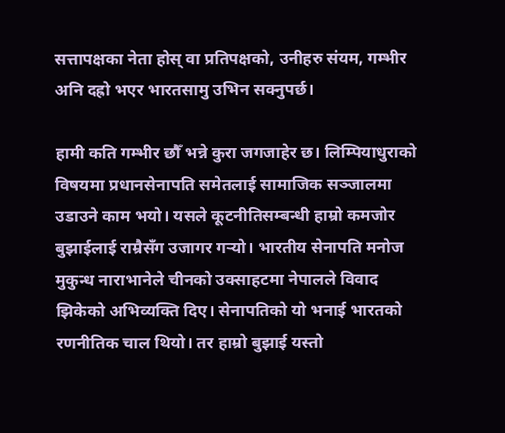सत्तापक्षका नेता होस् वा प्रतिपक्षको, उनीहरु संयम, गम्भीर अनि दह्रो भएर भारतसामु उभिन सक्नुपर्छ।

हामी कति गम्भीर छौँ भन्ने कुरा जगजाहेर छ। लिम्पियाधुराको विषयमा प्रधानसेनापति समेतलाई सामाजिक सञ्जालमा उडाउने काम भयो। यसले कूटनीतिसम्बन्धी हाम्रो कमजोर बुझाईलाई राम्रैसँग उजागर गर्‍यो। भारतीय सेनापति मनोज मुकुन्ध नाराभानेले चीनको उक्साहटमा नेपालले विवाद झिकेको अभिव्यक्ति दिए। सेनापतिको यो भनाई भारतको रणनीतिक चाल थियो। तर हाम्रो बुझाई यस्तो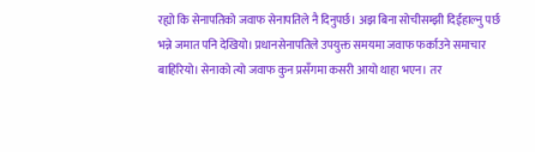रह्यो कि सेनापतिको जवाफ सेनापतिले नै दिनुपर्छ। अझ बिना सोचीसम्झी दिईहाल्नु पर्छ भन्ने जमात पनि देखियो। प्रधानसेनापतिले उपयुक्त समयमा जवाफ फर्काउने समाचार बाहिरियो। सेनाको त्यो जवाफ कुन प्रसँगमा कसरी आयो थाहा भएन। तर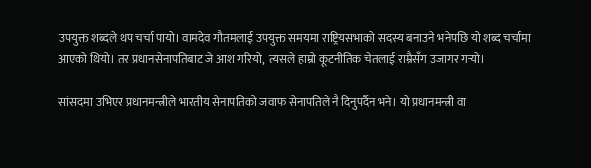उपयुक्त शब्दले थप चर्चा पायो। वामदेव गौतमलाई उपयुक्त समयमा राष्ट्रियसभाको सदस्य बनाउने भनेपछि यो शब्द चर्चामा आएको थियो। तर प्रधानसेनापतिबाट जे आश गरियो,  त्यसले हाम्रो कूटनीतिक चेतलाई राम्रैसँग उजागर गर्‍यो।

सांसदमा उभिएर प्रधानमन्त्रीले भारतीय सेनापतिको जवाफ सेनापतिले नै दिनुपर्दैन भने। यो प्रधानमन्त्री वा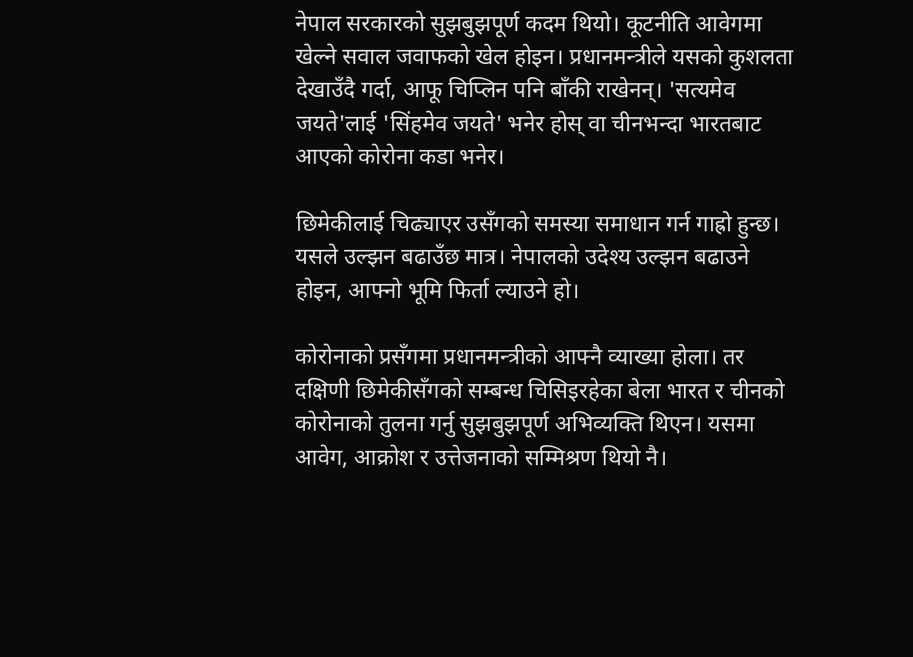नेपाल सरकारको सुझबुझपूर्ण कदम थियो। कूटनीति आवेगमा खेल्ने सवाल जवाफको खेल होइन। प्रधानमन्त्रीले यसको कुशलता देखाउँदै गर्दा, आफू चिप्लिन पनि बाँकी राखेनन्। 'सत्यमेव जयते'लाई 'सिंहमेव जयते' भनेर होस् वा चीनभन्दा भारतबाट आएको कोरोना कडा भनेर।

छिमेकीलाई चिढ्याएर उसँगको समस्या समाधान गर्न गाह्रो हुन्छ। यसले उल्झन बढाउँछ मात्र। नेपालको उदेश्य उल्झन बढाउने होइन, आफ्नो भूमि फिर्ता ल्याउने हो।

कोरोनाको प्रसँगमा प्रधानमन्त्रीको आफ्नै व्याख्या होला। तर दक्षिणी छिमेकीसँगको सम्बन्ध चिसिइरहेका बेला भारत र चीनको कोरोनाको तुलना गर्नु सुझबुझपूर्ण अभिव्यक्ति थिएन। यसमा आवेग, आक्रोश र उत्तेजनाको सम्मिश्रण थियो नै।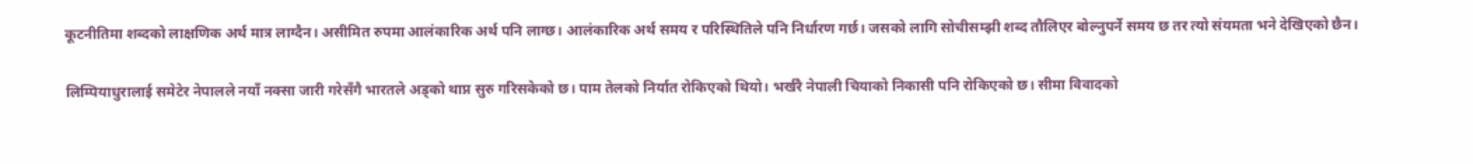कूटनीतिमा शब्दको लाक्षणिक अर्थ मात्र लाग्दैन। असीमित रुपमा आलंकारिक अर्थ पनि लाग्छ। आलंकारिक अर्थ समय र परिस्थितिले पनि निर्धारण गर्छ। जसको लागि सोचीसम्झी शब्द तौलिएर बोल्नुपर्ने समय छ तर त्यो संयमता भने देखिएको छैन।

लिम्पियाधुरालाई समेटेर नेपालले नयाँ नक्सा जारी गरेसँगै भारतले अड्को थाप्न सुरु गरिसकेको छ। पाम तेलको निर्यात रोकिएको थियो। भर्खरै नेपाली चियाको निकासी पनि रोकिएको छ। सीमा विवादको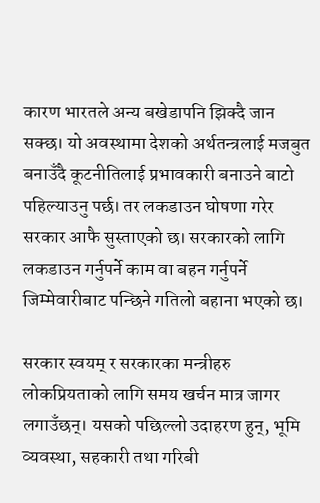कारण भारतले अन्य बखेडापनि झिक्दै जान सक्छ। यो अवस्थामा देशको अर्थतन्त्रलाई मजबुत बनाउँदै कूटनीतिलाई प्रभावकारी बनाउने बाटो पहिल्याउनु पर्छ। तर लकडाउन घोषणा गरेर सरकार आफै सुस्ताएको छ। सरकारको लागि लकडाउन गर्नुपर्ने काम वा बहन गर्नुपर्ने जिम्मेवारीबाट पन्छिने गतिलो बहाना भएको छ।

सरकार स्वयम् र सरकारका मन्त्रीहरु लोकप्रियताको लागि समय खर्चन मात्र जागर लगाउँछन्। यसको पछिल्लो उदाहरण हुन्, भूमि व्यवस्था, सहकारी तथा गरिबी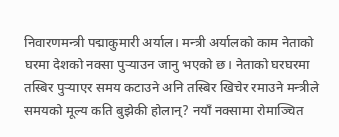निवारणमन्त्री पद्माकुमारी अर्याल। मन्त्री अर्यालको काम नेताको घरमा देशको नक्सा पुर्‍याउन जानु भएको छ। नेताको घरघरमा तस्बिर पुर्‍याएर समय कटाउने अनि तस्बिर खिचेर रमाउने मन्त्रीले समयको मूल्य कति बुझेकी होलान्? नयाँ नक्सामा रोमाञ्चित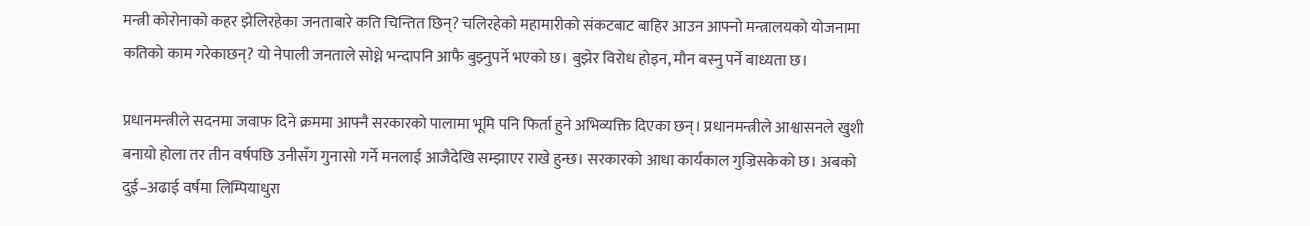मन्त्री कोरोनाको कहर झेलिरहेका जनताबारे कति चिन्तित छिन्? चलिरहेको महामारीको संकटबाट बाहिर आउन आफ्नो मन्त्रालयको योजनामा कतिको काम गरेकाछन्? यो नेपाली जनताले सोध्ने भन्दापनि आफै बुझ्नुपर्ने भएको छ। बुझेर विरोध होइन, मौन बस्नु पर्ने बाध्यता छ।

प्रधानमन्त्रीले सदनमा जवाफ दिने क्रममा आफ्नै सरकारको पालामा भूमि पनि फिर्ता हुने अभिव्यक्ति दिएका छन्। प्रधानमन्त्रीले आश्वासनले खुशी बनायो होला तर तीन वर्षपछि उनीसँग गुनासो गर्ने मनलाई आजैदेखि सम्झाएर राखे हुन्छ। सरकारको आधा कार्यकाल गुज्रिसकेको छ। अबको दुई–अढाई वर्षमा लिम्पियाधुरा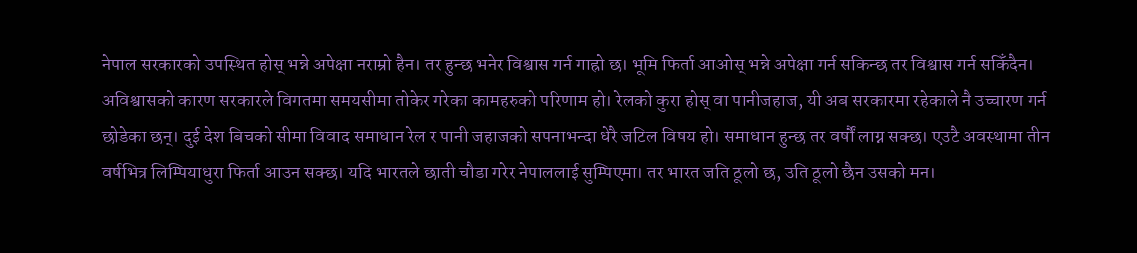नेपाल सरकारको उपस्थित होस् भन्ने अपेक्षा नराम्रो हैन। तर हुन्छ भनेर विश्वास गर्न गाह्रो छ। भूमि फिर्ता आओस् भन्ने अपेक्षा गर्न सकिन्छ तर विश्वास गर्न सकिँदैन। अविश्वासको कारण सरकारले विगतमा समयसीमा तोकेर गरेका कामहरुको परिणाम हो। रेलको कुरा होस् वा पानीजहाज, यी अब सरकारमा रहेकाले नै उच्चारण गर्न छोडेका छन्। दुई देश बिचको सीमा विवाद समाधान रेल र पानी जहाजको सपनाभन्दा धेरै जटिल विषय हो। समाधान हुन्छ तर वर्षौं लाग्न सक्छ। एउटै अवस्थामा तीन वर्षभित्र लिम्पियाधुरा फिर्ता आउन सक्छ। यदि भारतले छाती चौडा गरेर नेपाललाई सुम्पिएमा। तर भारत जति ठूलो छ, उति ठूलो छैन उसको मन।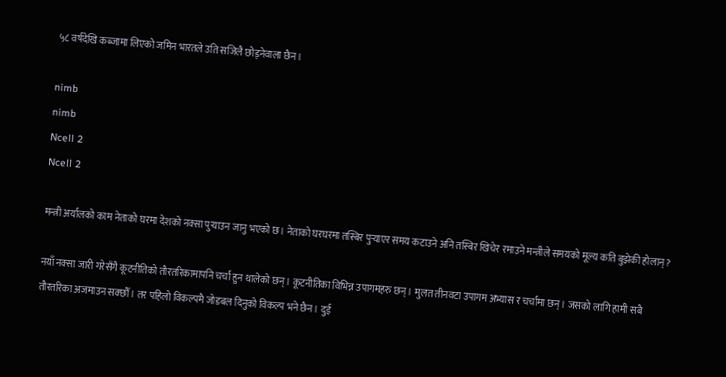५८ वर्षदेखि कब्जामा लिएको जमिन भारतले उति सजिलै छोड्नेवाला छैन।

nimb
nimb
Ncell 2
Ncell 2

मन्त्री अर्यालको काम नेताको घरमा देशको नक्सा पुर्‍याउन जानु भएको छ। नेताको घरघरमा तस्बिर पुर्‍याएर समय कटाउने अनि तस्बिर खिचेर रमाउने मन्त्रीले समयको मूल्य कति बुझेकी होलान्?

नयाँ नक्सा जारी गरेसँगै कूटनीतिको तौरतरिकामापनि चर्चा हुन थालेको छन्। कूटनीतिका विभिन्न उपागमहरु छन्। मुलत तीनवटा उपागम अभ्यास र चर्चामा छन्। जसको लागि हामी सबै तौरतरिका अजमाउन सक्छौँ। तर पहिलो विकल्पमै जोडबल दिनुको विकल्प भने छैन। दुई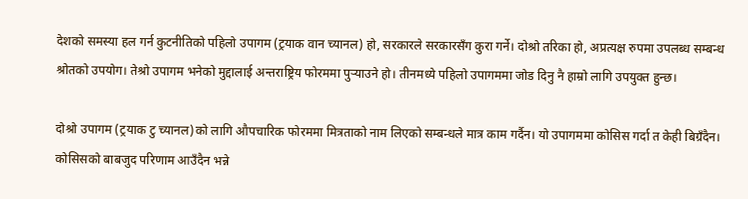देशको समस्या हल गर्न कुटनीतिको पहिलो उपागम (ट्रयाक वान च्यानल) हो, सरकारले सरकारसँग कुरा गर्ने। दोश्रो तरिका हो, अप्रत्यक्ष रुपमा उपलब्ध सम्बन्ध श्रोतको उपयोग। तेश्रो उपागम भनेको मुद्दालाई अन्तराष्ट्रिय फोरममा पुर्‍याउने हो। तीनमध्ये पहिलो उपागममा जोड दिनु नै हाम्रो लागि उपयुक्त हुन्छ।

दोश्रो उपागम (ट्रयाक टु च्यानल)को लागि औपचारिक फोरममा मित्रताको नाम लिएको सम्बन्धले मात्र काम गर्दैन। यो उपागममा कोसिस गर्दा त केही बिग्रँदैन। कोसिसको बाबजुद परिणाम आउँदैन भन्ने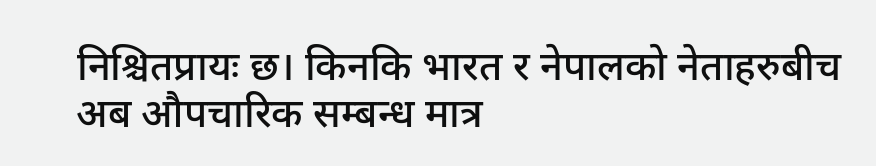निश्चितप्रायः छ। किनकि भारत र नेपालको नेताहरुबीच अब औपचारिक सम्बन्ध मात्र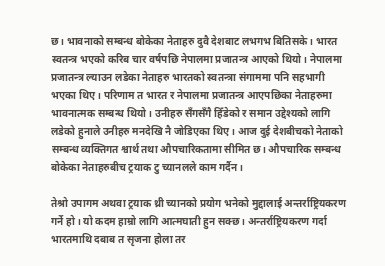छ। भावनाको सम्बन्ध बोकेका नेताहरु दुवै देशबाट लभगभ बितिसके। भारत स्वतन्त्र भएको करिब चार वर्षपछि नेपालमा प्रजातन्त्र आएको थियो। नेपालमा प्रजातन्त्र ल्याउन लडेका नेताहरु भारतको स्वतन्त्रा संगाममा पनि सहभागी भएका थिए। परिणाम त भारत र नेपालमा प्रजातन्त्र आएपछिका नेताहरुमा भावनात्मक सम्बन्ध थियो। उनीहरु सँगसँगै हिँडेको र समान उद्देश्यको लागि लडेको हुनाले उनीहरु मनदेखि नै जोडिएका थिए। आज दुई देशबीचको नेताको सम्बन्ध व्यक्तिगत श्वार्थ तथा औपचारिकतामा सीमित छ। औपचारिक सम्बन्ध बोकेका नेताहरुबीच ट्रयाक टु च्यानलले काम गर्दैन।

तेश्रो उपागम अथवा ट्रयाक थ्री च्यानको प्रयोग भनेको मुद्दालाई अन्तर्राष्ट्रियकरण गर्ने हो। यो कदम हाम्रो लागि आत्मघाती हुन सक्छ। अन्तर्राष्ट्रियकरण गर्दा भारतमाथि दबाब त सृजना होला तर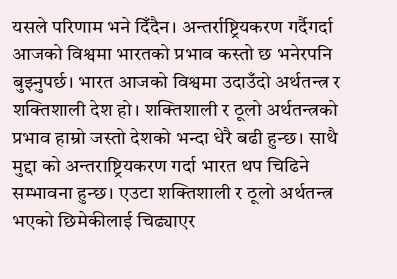यसले परिणाम भने दिँदैन। अन्तर्राष्ट्रियकरण गर्दैगर्दा आजको विश्वमा भारतको प्रभाव कस्तो छ भनेरपनि बुझ्नुपर्छ। भारत आजको विश्वमा उदाउँदो अर्थतन्त्र र शक्तिशाली देश हो। शक्तिशाली र ठूलो अर्थतन्त्रको प्रभाव हाम्रो जस्तो देशको भन्दा धेरै बढी हुन्छ। साथै मुद्दा को अन्तराष्ट्रियकरण गर्दा भारत थप चिढिने सम्भावना हुन्छ। एउटा शक्तिशाली र ठूलो अर्थतन्त्र भएको छिमेकीलाई चिढ्याएर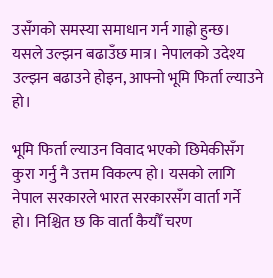उसँगको समस्या समाधान गर्न गाह्रो हुन्छ। यसले उल्झन बढाउँछ मात्र। नेपालको उदेश्य उल्झन बढाउने होइन, आफ्नो भूमि फिर्ता ल्याउने हो।

भूमि फिर्ता ल्याउन विवाद भएको छिमेकीसँग कुरा गर्नु नै उत्तम विकल्प हो। यसको लागि नेपाल सरकारले भारत सरकारसँग वार्ता गर्ने हो। निश्चित छ कि वार्ता कैयौँ चरण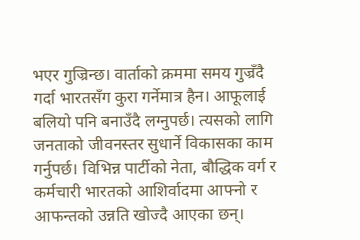भएर गुज्रिन्छ। वार्ताको क्रममा समय गुज्रँदै गर्दा भारतसँग कुरा गर्नेमात्र हैन। आफूलाई बलियो पनि बनाउँदै लग्नुपर्छ। त्यसको लागि जनताको जीवनस्तर सुधार्ने विकासका काम गर्नुपर्छ। विभिन्न पार्टीको नेता, बौद्धिक वर्ग र कर्मचारी भारतको आशिर्वादमा आफ्नो र आफन्तको उन्नति खोज्दै आएका छन्।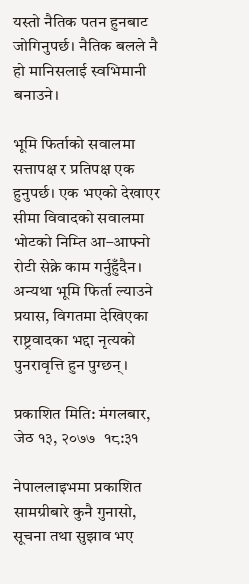यस्तो नैतिक पतन हुनबाट जोगिनुपर्छ। नैतिक बलले नै हो मानिसलाई स्वभिमानी बनाउने।

भूमि फिर्ताको सवालमा सत्तापक्ष र प्रतिपक्ष एक हुनुपर्छ। एक भएको देखाएर सीमा विवादको सवालमा भोटको निम्ति आ–आफ्नो रोटी सेक्ने काम गर्नुहुँदैन। अन्यथा भूमि फिर्ता ल्याउने प्रयास, विगतमा देखिएका राष्ट्रवादका भद्दा नृत्यको पुनरावृत्ति हुन पुग्छन्।

प्रकाशित मिति: मंगलबार, जेठ १३, २०७७  १८:३१

नेपाललाइभमा प्रकाशित सामग्रीबारे कुनै गुनासो, सूचना तथा सुझाव भए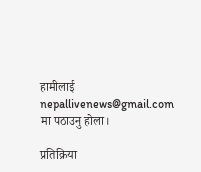हामीलाई nepallivenews@gmail.com मा पठाउनु होला।

प्रतिक्रिया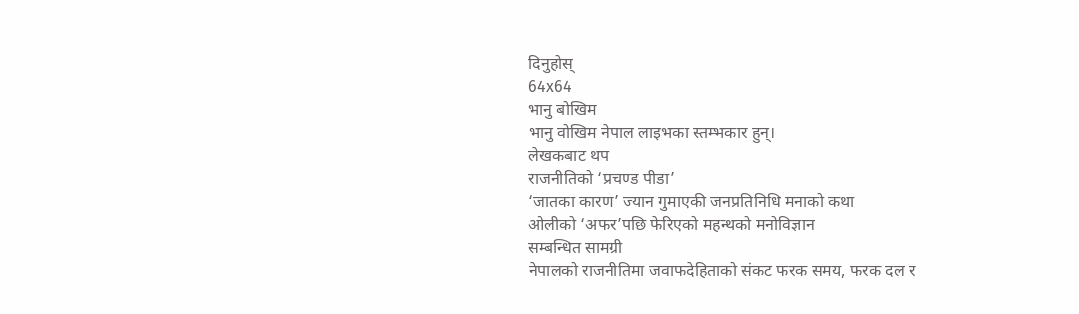दिनुहोस्
64x64
भानु बोखिम
भानु वोखिम नेपाल लाइभका स्तम्भकार हुन्।
लेखकबाट थप
राजनीतिको ‘प्रचण्ड पीडा’
‘जातका कारण’ ज्यान गुमाएकी जनप्रतिनिधि मनाको कथा
ओलीको ‘अफर’पछि फेरिएको महन्थको मनोविज्ञान
सम्बन्धित सामग्री
नेपालको राजनीतिमा जवाफदेहिताको संकट फरक समय, फरक दल र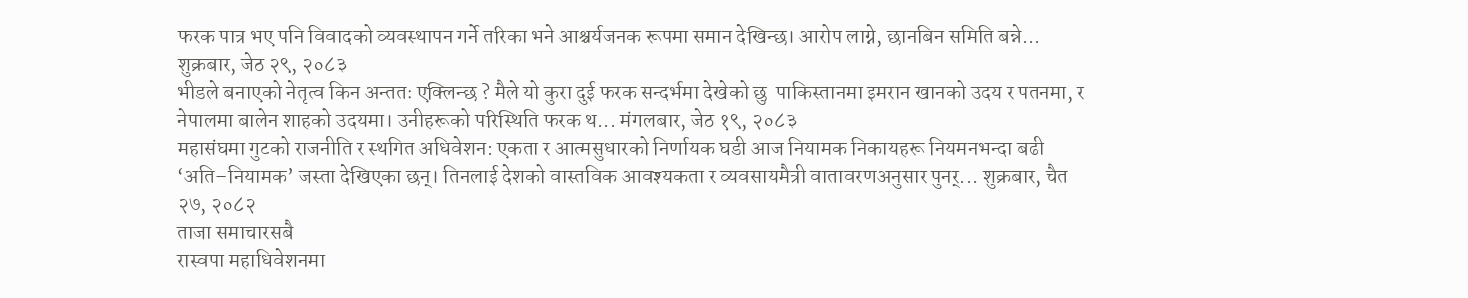फरक पात्र भए पनि विवादको व्यवस्थापन गर्ने तरिका भने आश्चर्यजनक रूपमा समान देखिन्छ। आरोप लाग्ने, छानबिन समिति बन्ने... शुक्रबार, जेठ २९, २०८३
भीडले बनाएको नेतृत्व किन अन्ततः एक्लिन्छ ? मैले यो कुरा दुई फरक सन्दर्भमा देखेको छु  पाकिस्तानमा इमरान खानको उदय र पतनमा, र नेपालमा बालेन शाहको उदयमा। उनीहरूको परिस्थिति फरक थ... मंगलबार, जेठ १९, २०८३
महासंघमा गुटको राजनीति र स्थगित अधिवेशन: एकता र आत्मसुधारको निर्णायक घडी आज नियामक निकायहरू नियमनभन्दा बढी ‘अति–नियामक’ जस्ता देखिएका छन्। तिनलाई देशको वास्तविक आवश्यकता र व्यवसायमैत्री वातावरणअनुसार पुनर्... शुक्रबार, चैत २७, २०८२
ताजा समाचारसबै
रास्वपा महाधिवेशनमा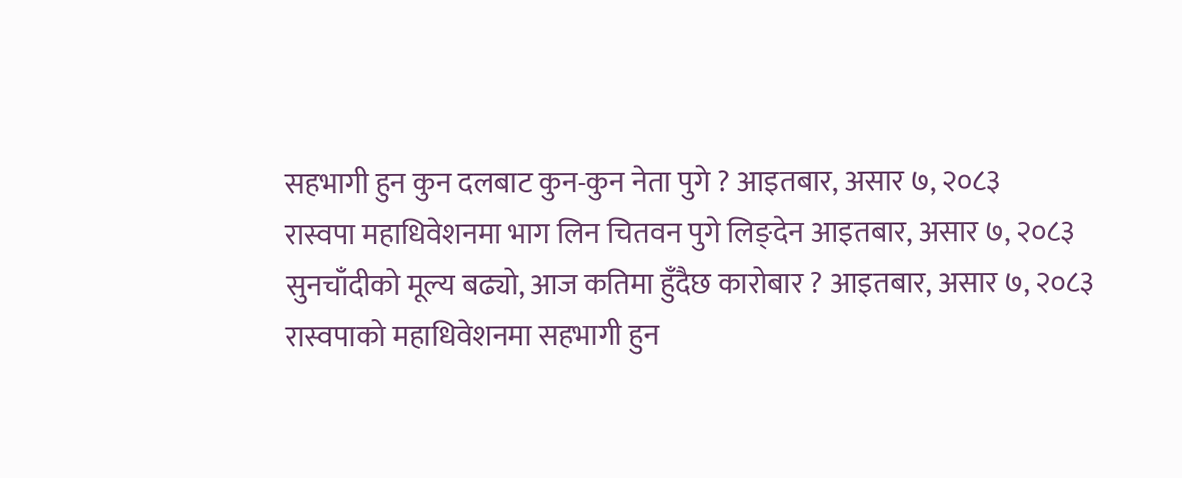सहभागी हुन कुन दलबाट कुन-कुन नेता पुगे ? आइतबार, असार ७, २०८३
रास्वपा महाधिवेशनमा भाग लिन चितवन पुगे लिङ्देन आइतबार, असार ७, २०८३
सुनचाँदीको मूल्य बढ्यो, आज कतिमा हुँदैछ कारोबार ? आइतबार, असार ७, २०८३
रास्वपाको महाधिवेशनमा सहभागी हुन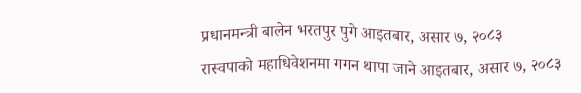प्रधानमन्त्री बालेन भरतपुर पुगे आइतबार, असार ७, २०८३
रास्वपाको महाधिवेशनमा गगन थापा जाने आइतबार, असार ७, २०८३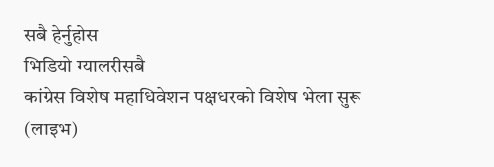सबै हेर्नुहोस
भिडियो ग्यालरीसबै
कांग्रेस विशेष महाधिवेशन पक्षधरको विशेष भेला सुरू (लाइभ)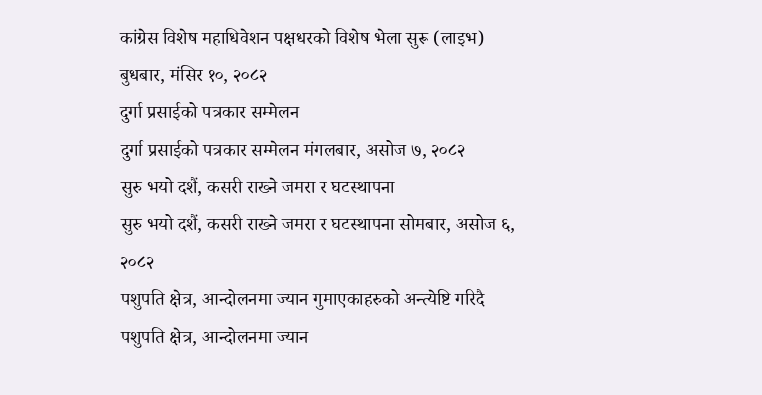कांग्रेस विशेष महाधिवेशन पक्षधरको विशेष भेला सुरू (लाइभ) बुधबार, मंसिर १०, २०८२
दुर्गा प्रसाईको पत्रकार सम्मेलन
दुर्गा प्रसाईको पत्रकार सम्मेलन मंगलबार, असोज ७, २०८२
सुरु भयो दशैं, कसरी राख्ने जमरा र घटस्थापना
सुरु भयो दशैं, कसरी राख्ने जमरा र घटस्थापना सोमबार, असोज ६, २०८२
पशुपति क्षेत्र, आन्दोलनमा ज्यान गुमाएकाहरुको अन्त्येष्टि गरिदै
पशुपति क्षेत्र, आन्दोलनमा ज्यान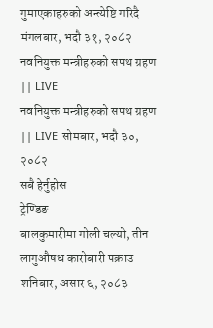गुमाएकाहरुको अन्त्येष्टि गरिदै मंगलबार, भदौ ३१, २०८२
नवनियुक्त मन्त्रीहरुको सपथ ग्रहण || LIVE
नवनियुक्त मन्त्रीहरुको सपथ ग्रहण || LIVE सोमबार, भदौ ३०, २०८२
सबै हेर्नुहोस
ट्रेण्डिङ
बालकुमारीमा गोली चल्यो, तीन लागुऔषध कारोबारी पक्राउ शनिबार, असार ६, २०८३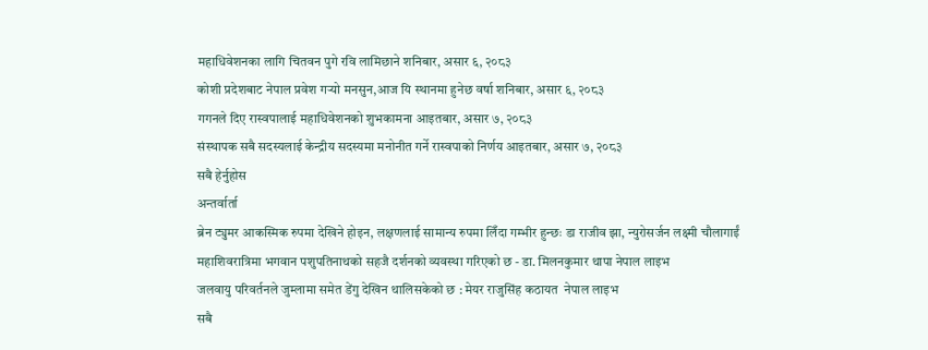महाधिवेशनका लागि चितवन पुगे रवि लामिछाने शनिबार, असार ६, २०८३
कोशी प्रदेशबाट नेपाल प्रवेश गर्‍यो मनसुन,आज यि स्थानमा हुनेछ वर्षा शनिबार, असार ६, २०८३
गगनले दिए रास्वपालाई महाधिवेशनको शुभकामना आइतबार, असार ७, २०८३
संस्थापक सबै सदस्यलाई केन्द्रीय सदस्यमा मनोनीत गर्ने रास्वपाको निर्णय आइतबार, असार ७, २०८३
सबै हेर्नुहोस
अन्तर्वार्ता
ब्रेन ट्युमर आकस्मिक रुपमा देखिने होइन, लक्षणलाई सामान्य रुपमा लिँदा गम्भीर हुन्छः डा राजीव झा, न्युरोसर्जन लक्ष्मी चौलागाईं
महाशिवरात्रिमा भगवान पशुपतिनाथको सहजै दर्शनको व्यवस्था गरिएको छ - डा. मिलनकुमार थापा नेपाल लाइभ
जलवायु परिवर्तनले जुम्लामा समेत डेंगु देखिन थालिसकेको छ : मेयर राजुसिंह कठायत  नेपाल लाइभ
सबै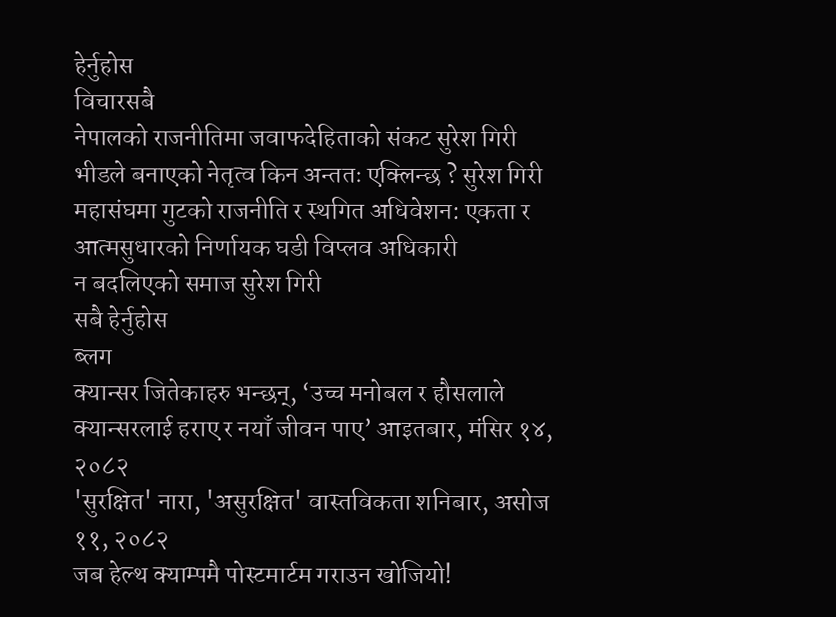हेर्नुहोस
विचारसबै
नेपालको राजनीतिमा जवाफदेहिताको संकट सुरेश गिरी
भीडले बनाएको नेतृत्व किन अन्ततः एक्लिन्छ ? सुरेश गिरी
महासंघमा गुटको राजनीति र स्थगित अधिवेशन: एकता र आत्मसुधारको निर्णायक घडी विप्लव अधिकारी
न बदलिएको समाज सुरेश गिरी
सबै हेर्नुहोस
ब्लग
क्यान्सर जितेकाहरु भन्छन्, ‘उच्च मनोबल र हौसलाले क्यान्सरलाई हराए र नयाँ जीवन पाए’ आइतबार, मंसिर १४, २०८२
'सुरक्षित' नारा, 'असुरक्षित' वास्तविकता शनिबार, असोज ११, २०८२
जब हेल्थ क्याम्पमै पोस्टमार्टम गराउन खोजियो!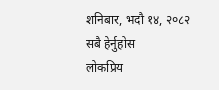शनिबार, भदौ १४, २०८२
सबै हेर्नुहोस
लोकप्रिय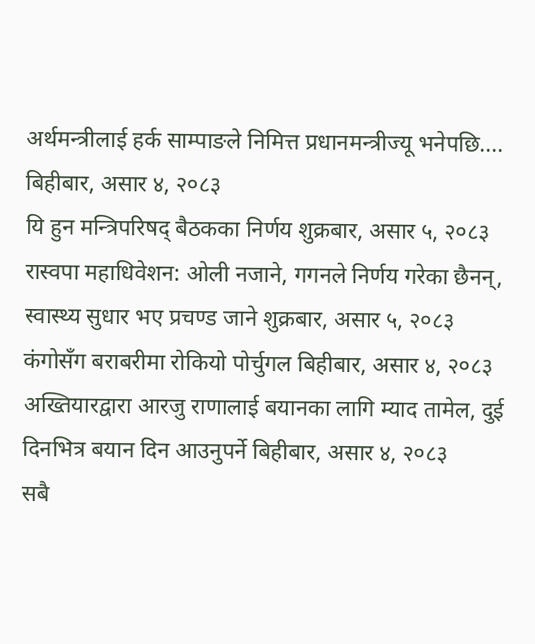अर्थमन्त्रीलाई हर्क साम्पाङले निमित्त प्रधानमन्त्रीज्यू भनेपछि.... बिहीबार, असार ४, २०८३
यि हुन मन्त्रिपरिषद् बैठकका निर्णय शुक्रबार, असार ५, २०८३
रास्वपा महाधिवेशन: ओली नजाने, गगनले निर्णय गरेका छैनन्, स्वास्थ्य सुधार भए प्रचण्ड जाने शुक्रबार, असार ५, २०८३
कंगोसँग बराबरीमा रोकियो पोर्चुगल बिहीबार, असार ४, २०८३
अख्तियारद्वारा आरजु राणालाई बयानका लागि म्याद तामेल, दुई दिनभित्र बयान दिन आउनुपर्ने बिहीबार, असार ४, २०८३
सबै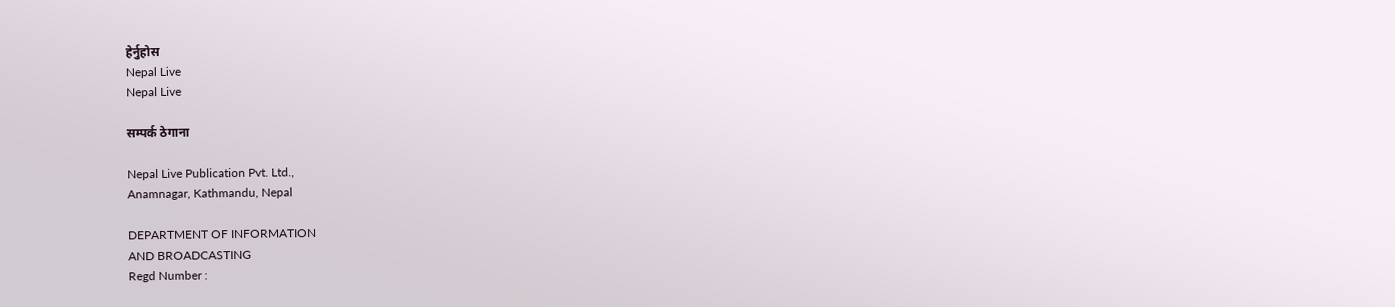हेर्नुहोस
Nepal Live
Nepal Live

सम्पर्क ठेगाना

Nepal Live Publication Pvt. Ltd.,
Anamnagar, Kathmandu, Nepal

DEPARTMENT OF INFORMATION
AND BROADCASTING
Regd Number :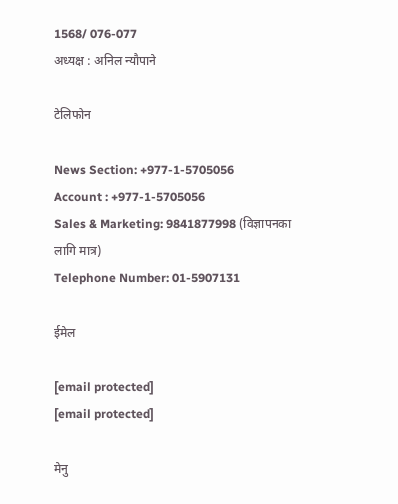1568/ 076-077
अध्यक्ष : अनिल न्यौपाने

टेलिफोन

News Section: +977-1-5705056
Account : +977-1-5705056
Sales & Marketing: 9841877998 (विज्ञापनका लागि मात्र)
Telephone Number: 01-5907131

ईमेल

[email protected]
[email protected]

मेनु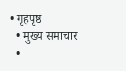• गृहपृष्ठ
  • मुख्य समाचार
  •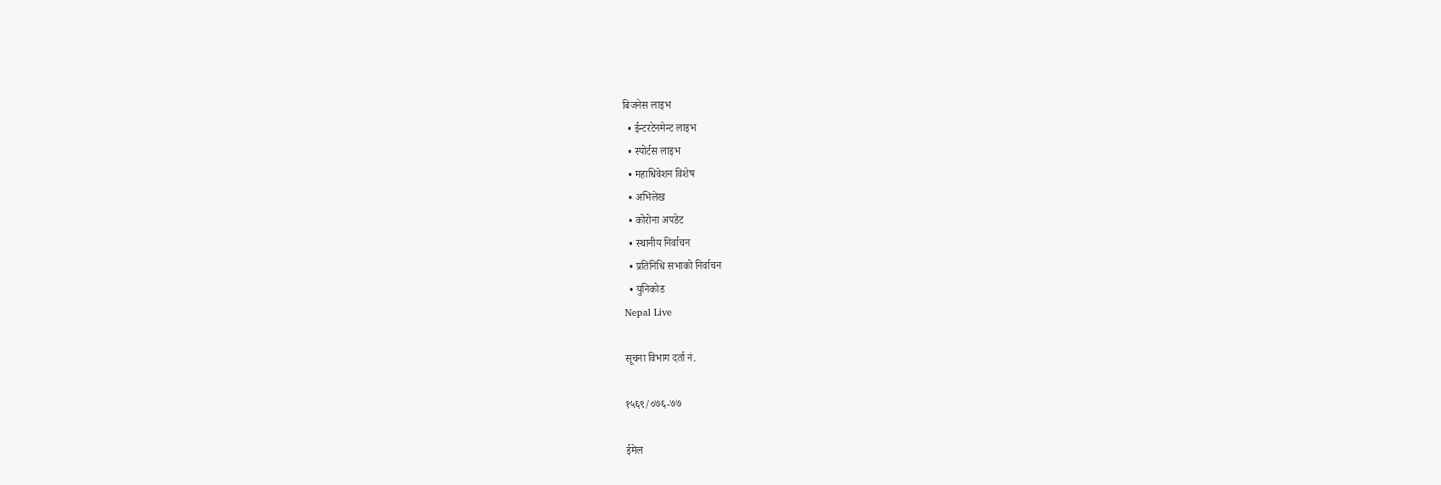बिजनेस लाइभ
  • ईन्टरटेनमेन्ट लाइभ
  • स्पोर्टस लाइभ
  • महाधिवेशन विशेष
  • अभिलेख
  • कोरोना अपडेट
  • स्थानीय निर्वाचन
  • प्रतिनिधि सभाको निर्वाचन
  • युनिकोड
Nepal Live

सूचना विभाग दर्ता नं.

१५६९/०७६-७७

ईमेल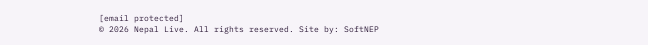[email protected]
© 2026 Nepal Live. All rights reserved. Site by: SoftNEP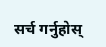सर्च गर्नुहोस्